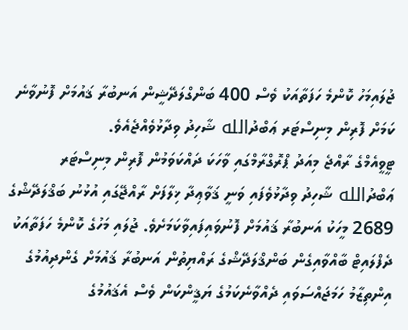ޖުލައިމަހު ކޮންމެ ހަފަތާއަކު ވެސް 400 ބަންގްލަދޭޝީން އަނބުރާ ޤައުމަށް ފޮނުވާނެ ކަމަށް ފޮރިން މިނިސްޓަރ ޢަބްދުالله ޝާހިދު ވިދާޅުވެއްޖެއެވެ.
ޓީވީއެމްގެ ރާއްޖެ މިއަދު ޕްރޮގްރާމްގައި ވާހަކަ ދައްކަވަމުން ފޮރިން މިނިސްޓަރ ޢަބްދުالله ޝާހިދު ވިދާޅުވެފައި ވަނީ ޤަވާޢިދާ ޚިލާފަށް ރާއްޖޭގައި އުޅުނު ބަޤްލަދޭޝްގެ 2689 މީހަކު އަނބުރާ ޤައުމަށް ފޮނުވައިފައިވާކަމަށެވެ. ޖުލައި މަހުގެ ކޮންމެ ހަފަތާއަކު ދެފްލައިޓް ބާއްވާއިގެން ބަންޤްލަދޭޝްގެ ރައްޔިތުން އަނބުރާ ޤައުމަށް ގެންދިއުމުގެ އިންތިޒާމު ހަމަޖައްސަވައި ދެއްވާނެކަމުގެ ޔަޤީންކަން ވެސް އެޤައުމުގެ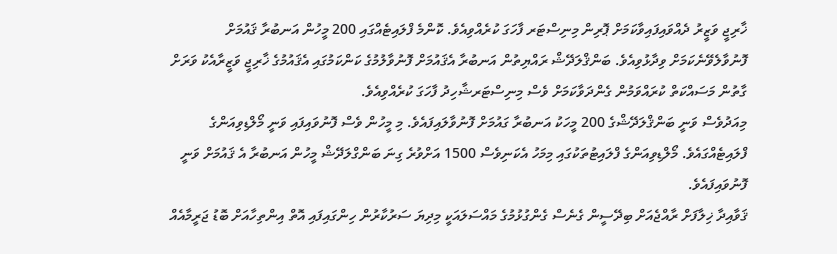ޚާރިޖީ ވަޒީރު ދެއްވައިފައިވާކަމަށް ޕޮރިން މިނިސްޓަރ ފާހަގަ ކުރެއްވިއެވެ. ކޮންމެ ފްލައިޓެއްގައި 200 މީހުން އަނބުރާ ޤައުމަށް ފޮނުވާލެވޭނެކަމަށް ވިދާޅުވިއެވެ. ބަންޤްލަދޭޝް ރައްޔިތުން އަނބުރާ އެޤައުމަށް ފޮނުވާލުމުގެ ކަންކަމުގައި އެޤައުމުގެ ޚާރިޖީ ވަޒީރާއެކު ވަރަށް ގާތުން މަސައްކަތް ކުރައްވަމުން ގެންދަވާކަމަށް ވެސް މިނިސްޓަރޝާހިދު ފާހަގަ ކުރެއްވިއެވެ.
މިއަދުވެސް ވަނީ ބަންޤްލަދޭޝްގެ 200 މީހަކު އަނބުރާ ގައުމަށް ފޮނުވާލައިފައެވެ. މި މީހުން ވެސް ފޮނުވައިފައި ވަނީ މޯލްޑިވިއަންގެ ފްލައިޓެއްގައެވެ. މޯލްޑިވިއަންގެ ފްލައިޓުތަކުގައި މިމަހު އެކަނިވެސް 1500 އަށްވުރެ ގިނަ ބަންގްލަދޭޝް މީހުން އަނބުރާ އެ ޤައުމަށް ވަނީ ފޮނުވައިފައެވެ.
ޤަވާއިދާ ޚިލާފަށް ރާއްޖެއަށް ބިދޭސީން ގެނެސް ގެންގުޅުމުގެ މައްސަލައަކީ މިދިޔަ ސަރުކާރުން ހިންގައިފައި އޮތް އިންތިހާއަށް ބޮޑު ޖަރީމާއެއް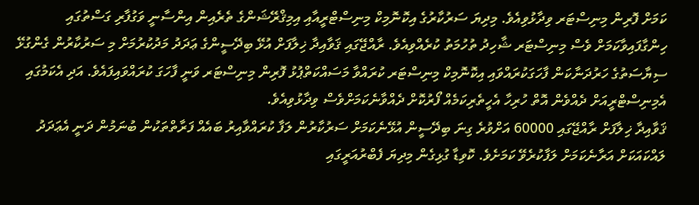ކަމަށް ފޮރިން މިނިސްޓަރ ވިދާޅުވިއެވެ. މިދިޔަ ސަރުކާރުގެ އިކޮނޮމިކް މިނިސްޓްރީއާއި އިމިޤްރޭޝަންގެ ތެރެއިން އިންސާނީ ވަގުފާރި ގަސްތުގައި ހިންގާފައިވާކަމަށް ވެސް މިނިސްޓަރ ޝާހިދު ތުހުމަތު ކުރެއްވިއެވެ. ރާއްޖޭގައި ޤަވާއިދާ ޚިލާފަށް އުޅޭ ބިދޭސީންގެ ޢަދަދު މަދުކުރުމަށް މި ސަރުކާރުން ގެންގުޅޭ ސިޔާސަތުގެ ހަރުދަނާކަން ފާހަގަކުރައްވައި އިކޮނޮމިކް މިނިސްޓަރ ކުރައްވާ މަސައްކަތްޕުޅު ފޮރިން މިނިސްޓަރ ވަނީ ފާހަގަ ކުރައްވައިފައެވެ. އަދި އެކަމުގައި އެމިނިސްޓްރީއަށް ދެއްވެން އޮތް ހުރިހާ އެހީތެރިކަމެއް ފޯރުކޮށް ދެއްވާނެކަމަށްވެސް ވިދާޅުވިއެވެ.
ޤަވާއިދާ ޚިލާފަށް ރާއްޖޭގައި 60000 އަށްވުރެ ގިނަ ބިދޭސީން އުޅޭނެކަމަށް ސަރުކާރުން ލަފާ ކުރައްވާއިރު ބައެއް ފަރާތްތަކުން ބުނަމުން ދަނީ އެޢަދަދު ލައްކައަކަށް އަރާނެކަމަށް ލަފާކުރެވޭ ކަމަށެވެ. ކޮވިޑާ ގުޅިގެން މިދިޔަ ފެބްރުއަރީގައި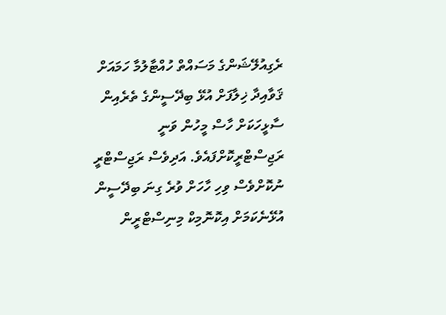ރެގިއުލޭޝަންގެ މަސައްތް ހުއްޓާލުމާ ހަމައަށް ޤަވާއިދާ ޚިލާފަށް އުޅޭ ބިދޭސީންގެ ތެރެއިން ސާޅީހަކަށް ހާސް މީހުން ވަނީ ރަޖިސްޓްރީކޮށްފައެވެ. އަދިވެސް ރަޖިސްޓްރީ ނުކޮށްވެސް ވިހި ހާހަށް ވުރެ ގިނަ ބިދޭސީން އުޅޭނެކަމަށް އިކޮނޮމިކް މިނިސްޓްރީން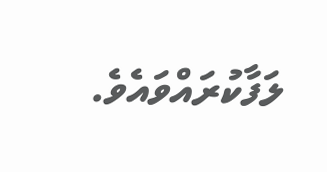ލަފާކުރައްވައެވެ.